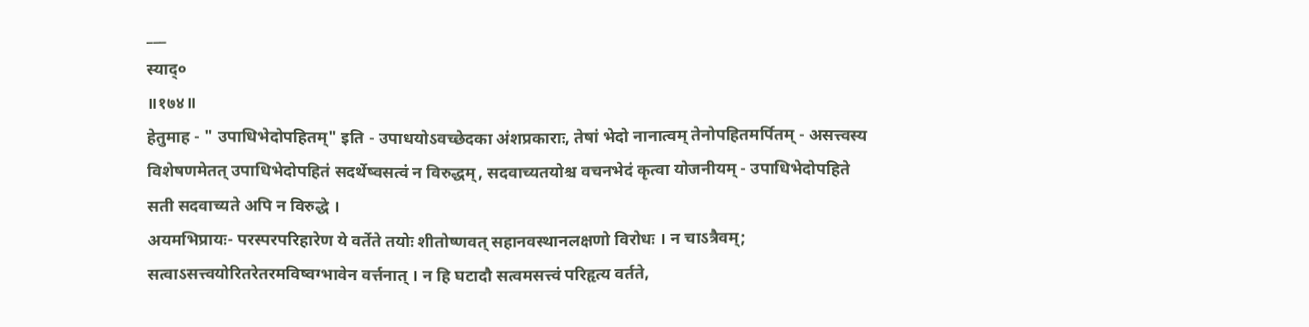___
स्याद्०
॥१७४॥
हेतुमाह - " उपाधिभेदोपहितम्" इति - उपाधयोऽवच्छेदका अंशप्रकाराः, तेषां भेदो नानात्वम् तेनोपहितमर्पितम् - असत्त्वस्य विशेषणमेतत् उपाधिभेदोपहितं सदर्थेष्वसत्वं न विरुद्धम्, सदवाच्यतयोश्च वचनभेदं कृत्वा योजनीयम् - उपाधिभेदोपहिते सती सदवाच्यते अपि न विरुद्धे ।
अयमभिप्रायः- परस्परपरिहारेण ये वर्तेते तयोः शीतोष्णवत् सहानवस्थानलक्षणो विरोधः । न चाऽत्रैवम्; सत्वाऽसत्त्वयोरितरेतरमविष्वग्भावेन वर्त्तनात् । न हि घटादौ सत्वमसत्त्वं परिहृत्य वर्तते,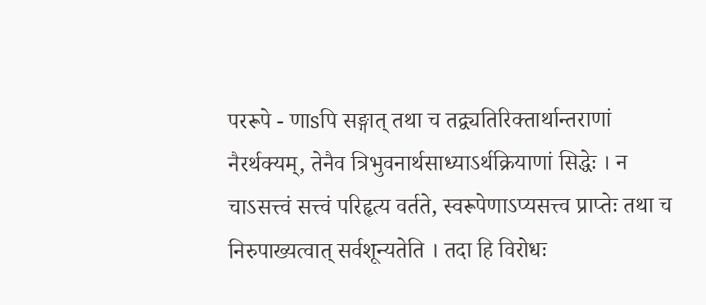पररूपे - णाsपि सङ्गात् तथा च तद्व्यतिरिक्तार्थान्तराणां नैरर्थक्यम्, तेनैव त्रिभुवनार्थसाध्याऽर्थक्रियाणां सिद्धेः । न चाऽसत्त्वं सत्त्वं परिहृत्य वर्तते, स्वरूपेणाऽप्यसत्त्व प्राप्तेः तथा च निरुपाख्यत्वात् सर्वशून्यतेति । तदा हि विरोधः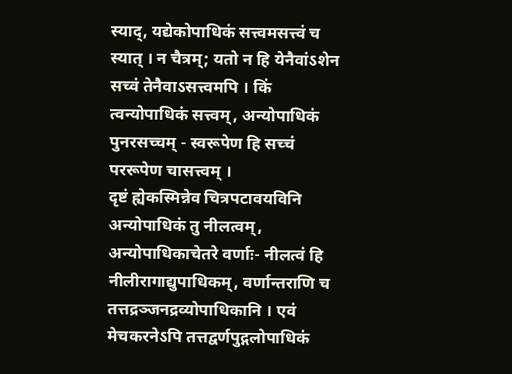स्याद्, यद्येकोपाधिकं सत्त्वमसत्त्वं च स्यात् । न चैत्रम्; यतो न हि येनैवांऽशेन सच्वं तेनैवाऽसत्त्वमपि । किं त्वन्योपाधिकं सत्त्वम्, अन्योपाधिकं पुनरसच्चम् - स्वरूपेण हि सच्चं पररूपेण चासत्त्वम् ।
दृष्टं ह्येकस्मिन्नेव चित्रपटावयविनि अन्योपाधिकं तु नीलत्वम्, अन्योपाधिकाचेतरे वर्णाः- नीलत्वं हि नीलीरागाद्युपाधिकम्, वर्णान्तराणि च तत्तद्रञ्जनद्रव्योपाधिकानि । एवं मेचकरनेऽपि तत्तद्वर्णपुद्गलोपाधिकं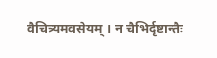वैचित्र्यमवसेयम् । न चैभिर्दृष्टान्तैः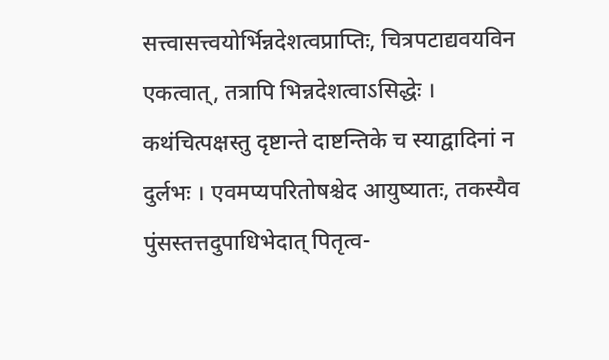सत्त्वासत्त्वयोर्भिन्नदेशत्वप्राप्तिः, चित्रपटाद्यवयविन एकत्वात्, तत्रापि भिन्नदेशत्वाऽसिद्धेः । कथंचित्पक्षस्तु दृष्टान्ते दाष्टन्तिके च स्याद्वादिनां न दुर्लभः । एवमप्यपरितोषश्चेद आयुष्यातः, तकस्यैव पुंसस्तत्तदुपाधिभेदात् पितृत्व-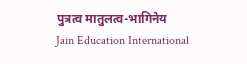पुत्रत्व मातुलत्व-भागिनेय
Jain Education International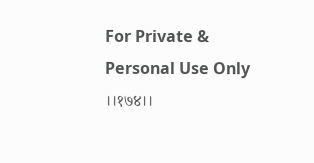For Private & Personal Use Only
।।१७४।।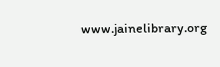www.jainelibrary.org